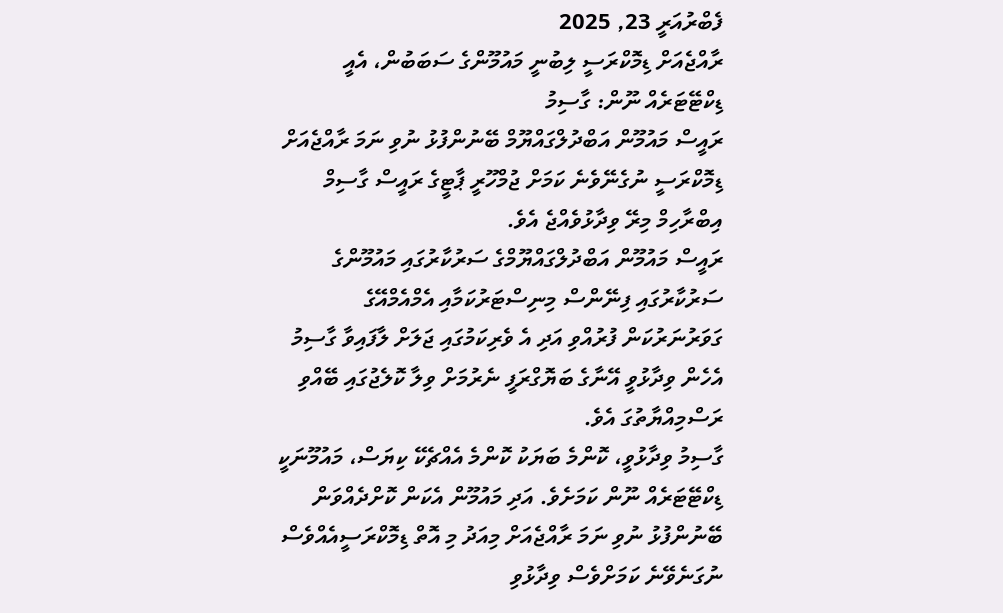ފެބްރުއަރީ 23, 2025
ރާއްޖެއަށް ޑިމޮކްރަސީ ލިބުނީ މައުމޫންގެ ސަބަބުން، އެއީ ޑިކްޓޭޓަރެއް ނޫން: ގާސިމު
ރައީސް މައުމޫން އަބްދުލްގައްޔޫމް ބޭނުންފުޅު ނުވި ނަމަ ރާއްޖެއަށް ޑިމޮކްރަސީ ނުގެނޭވެނެ ކަމަށް ޖުމްހޫރީ ޕާޓީގެ ރައީސް ގާސިމް އިބްރާހިމް މިރޭ ވިދާޅުވެއްޖެ އެވެ.
ރައީސް މައުމޫން އަބްދުލްގައްޔޫމްގެ ސަރުކާރުގައި މައުމޫންގެ ސަރުކާރުގައި ފިނޭންސް މިނިސްޓަރުކަމާއި އެމްއެމްއޭގެ ގަވަރުނަރުކަން ފުރުއްވި އަދި އެ ވެރިކަމުގައި ޖަލަށް ލާފައިވާ ގާސިމު އެހެން ވިދާޅުވީ އޭނާގެ ބަޔޮގްރަފީ ނެރުމަށް ވިލާ ކޮލެޖުގައި ބޭއްވި ރަސްމިއްޔާތުގަ އެވެ.
ގާސިމު ވިދާޅުވީ، ކޮންމެ ބަޔަކު ކޮންމެ އެއްޗެކޭ ކިޔަސް، މައުމޫނަކީ ޑިކްޓޭޓަރެއް ނޫން ކަމަށެވެ. އަދި މައުމޫން އެކަން ކޮށްދެއްވަން ބޭނުންފުޅު ނުވި ނަމަ ރާއްޖެއަށް މިއަދު މި އޮތް ޑިމޮކްރަސީއެއްވެސް ނުގަނެވޭނެ ކަމަށްވެސް ވިދާޅުވި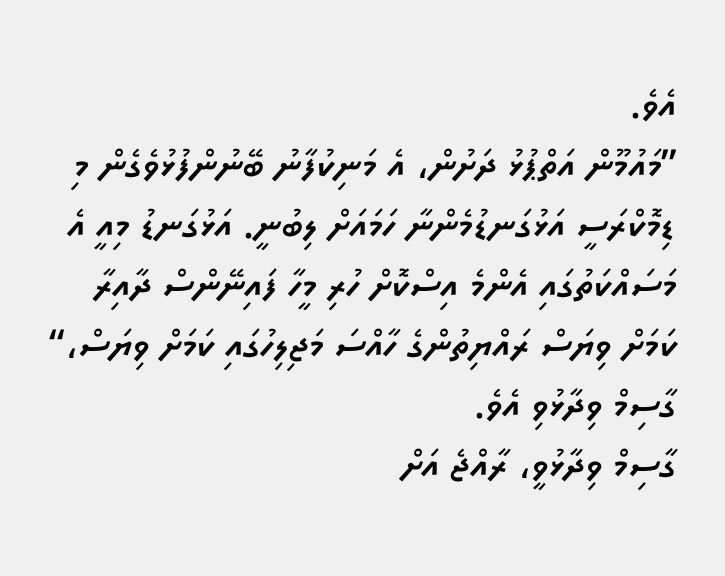އެވެ.
”މައުމޫން އަތްޕުޅު ދަށުން، އެ މަނިކުފާނު ބޭނުންފުޅުވެގެން މި ޑިމޮކްރަސީ އަޅުގަނޑުމެންނާ ހަމައަށް ލިބުނީ. އަޅުގަނޑު މިއީ އެ މަސައްކަތުގައި އެންމެ އިސްކޮށް ހުރި މީހާ ފައިނޭންސް ދާއިރާ ކަމަށް ވިޔަސް ރައްޔިތުންގެ ހާއްސަ މަޖިލިހުގައި ކަމަށް ވިޔަސް،“ ގާސިމް ވިދާޅުވި އެވެ.
ގާސިމް ވިދާޅުވީ، ރާއްޖެ އަށް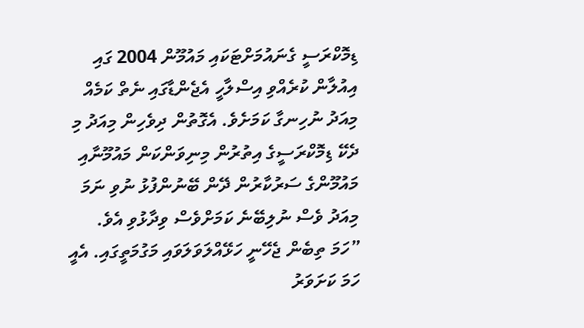ޑިމޮކްރަސީ ގެނައުމަށްޓަކައި މައުމޫން 2004 ގައި އިއުލާން ކުރެއްވި އިސްލާހީ އެޖެންޑާގައި ނެތް ކަމެއް މިއަދު ނުހިނގާ ކަމަށެވެ. އެގޮތުން ދިވެހިން މިއަދު މި ދެކޭ ޑިމޮކްރަސީގެ އިތުރުން މިނިވަންކަން މައުމޫނާއި މައުމޫންގެ ސަރުކާރުން ދޭން ބޭނުންފުޅު ނުވި ނަމަ މިއަދު ވެސް ނުލިބޭނެ ކަމަށްވެސް ވިދާޅުވި އެވެ.
”ހަމަ ތިބެން ޖެހޭނީ ހަޅޭއްލަވަލަވައި މަގުމަތީގައި. އެއީ ހަމަ ކަށަވަރު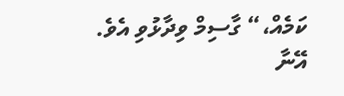ކަމެއް،“ ގާސިމް ވިދާޅުވި އެވެ.
އޭނާ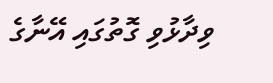ވިދާޅުވި ގޮތުގައި އޭނާގެ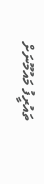ތައުރީފު މައުމޫނަށް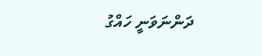ދަންނަވަނީ ހައްގު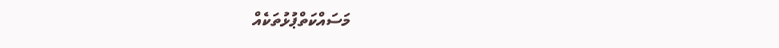މަސައްކަތްޕުޅުތަކެއް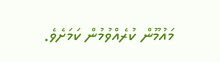މައުމޫން ކުރެއްވުމުން ކަމަށެވެ.